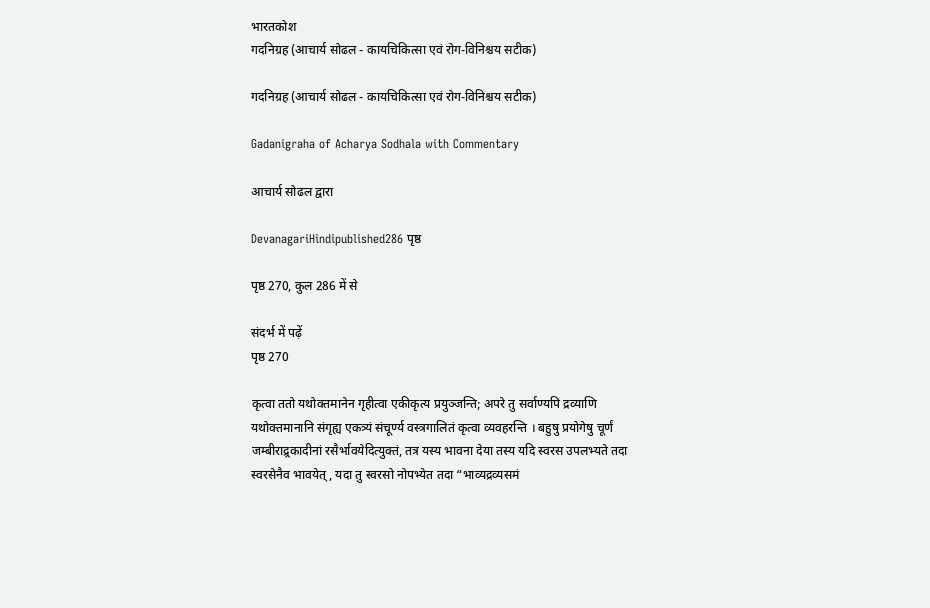भारतकोश
गदनिग्रह (आचार्य सोढल - कायचिकित्सा एवं रोग-विनिश्चय सटीक)

गदनिग्रह (आचार्य सोढल - कायचिकित्सा एवं रोग-विनिश्चय सटीक)

Gadanigraha of Acharya Sodhala with Commentary

आचार्य सोढल द्वारा

DevanagariHindipublished286 पृष्ठ

पृष्ठ 270, कुल 286 में से

संदर्भ में पढ़ें
पृष्ठ 270

कृत्वा ततो यथोक्तमानेन गृहीत्वा एकीकृत्य प्रयुञ्जन्ति; अपरे तु सर्वाण्यपि द्रव्याणि यथोक्तमानानि संगृह्य एकत्र्यं संचूर्ण्य वस्त्रगालितं कृत्वा व्यवहरन्ति । बहुषु प्रयोगेषु चूर्णं जम्बीराद्र्रकादीनां रसैर्भावयेदित्युक्तं, तत्र यस्य भावना देया तस्य यदि स्वरस उपलभ्यते तदा स्वरसेनैव भावयेत्, यदा तु स्वरसो नोपभ्येत तदा “भाव्यद्रव्यसमं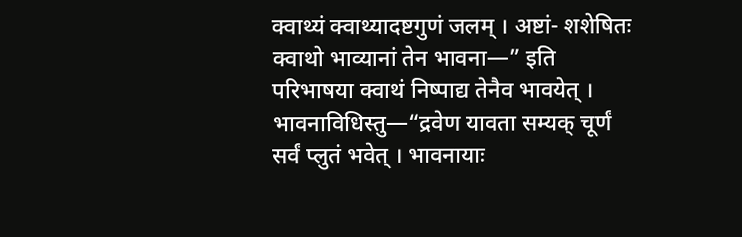क्वाथ्यं क्वाथ्यादष्टगुणं जलम् । अष्टां- शशेषितः क्वाथो भाव्यानां तेन भावना—” इति परिभाषया क्वाथं निष्पाद्य तेनैव भावयेत् । भावनाविधिस्तु—“द्रवेण यावता सम्यक् चूर्णं सर्वं प्लुतं भवेत् । भावनायाः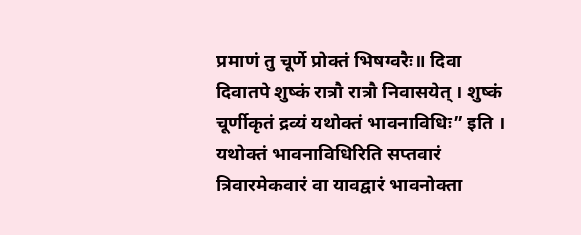प्रमाणं तु चूर्णे प्रोक्तं भिषग्वरैः॥ दिवा दिवातपे शुष्कं रात्रौ रात्रौ निवासयेत् । शुष्कं चूर्णीकृतं द्रव्यं यथोक्तं भावनाविधिः” इति । यथोक्तं भावनाविधिरिति सप्तवारं त्रिवारमेकवारं वा यावद्वारं भावनोक्ता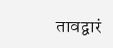तावद्वारं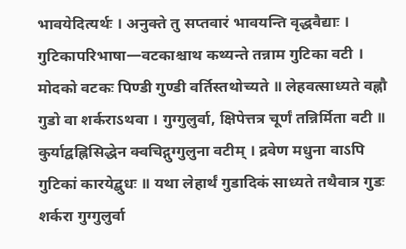भावयेदित्यर्थः । अनुक्ते तु सप्तवारं भावयन्ति वृद्धवैद्याः । गुटिकापरिभाषा—वटकाश्चाथ कथ्यन्ते तन्नाम गुटिका वटी । मोदको वटकः पिण्डी गुण्डी वर्तिस्तथोच्यते ॥ लेहवत्साध्यते वह्नौ गुडो वा शर्कराऽथवा । गुग्गुलुर्वा, क्षिपेत्तत्र चूर्णं तन्निर्मिता वटी ॥ कुर्याद्वह्निसिद्धेन क्वचिद्गुग्गुलुना वटीम् । द्रवेण मधुना वाऽपि गुटिकां कारयेद्बुधः ॥ यथा लेहार्थं गुडादिकं साध्यते तथैवात्र गुडः शर्करा गुग्गुलुर्वा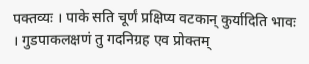पक्तव्यः । पाके सति चूर्णं प्रक्षिप्य वटकान् कुर्यादिति भावः । गुडपाकलक्षणं तु गदनिग्रह एव प्रोक्तम्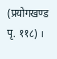(प्रयोगखण्ड पृ. ११८) ।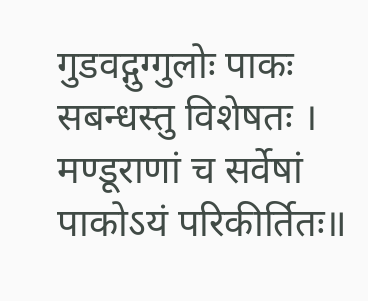गुडवद्गुग्गुलोः पाकः सबन्धस्तु विशेषतः । मण्डूराणां च सर्वेषां पाकोऽयं परिकीर्तितः॥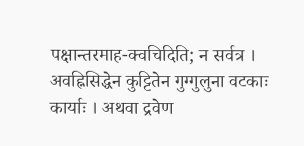पक्षान्तरमाह-क्वचिदिति; न सर्वत्र । अवह्निसिद्धेन कुट्टितेन गुग्गुलुना वटकाः कार्याः । अथवा द्रवेण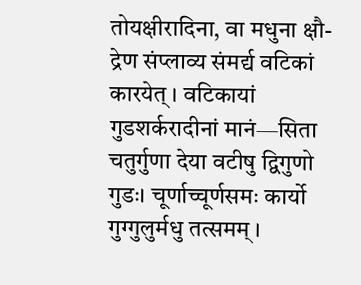तोयक्षीरादिना, वा मधुना क्षौ- द्रेण संप्लाव्य संमर्द्य वटिकां कारयेत् । वटिकायां गुडशर्करादीनां मानं—सिता चतुर्गुणा देया वटीषु द्विगुणो गुडः। चूर्णाच्चूर्णसमः कार्यो गुग्गुलुर्मधु तत्समम् ।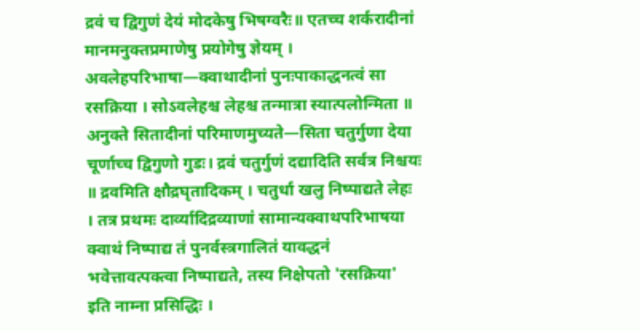द्रवं च द्विगुणं देयं मोदकेषु भिषग्वरैः॥ एतच्च शर्करादीनां मानमनुक्तप्रमाणेषु प्रयोगेषु ज्ञेयम् । अवलेहपरिभाषा—क्वाथादीनां पुनःपाकाद्धनत्वं सा रसक्रिया । सोऽवलेहश्च लेहश्च तन्मात्रा स्यात्पलोन्मिता ॥ अनुक्ते सितादीनां परिमाणमुच्यते—सिता चतुर्गुणा देया चूर्णाच्च द्विगुणो गुडः। द्रवं चतुर्गुणं दद्यादिति सर्वत्र निश्चयः ॥ द्रवमिति क्षौद्रघृतादिकम् । चतुर्धा खलु निष्पाद्यते लेहः । तत्र प्रथमः दार्व्यादिद्रव्याणां सामान्यक्वाथपरिभाषया क्वाथं निष्पाद्य तं पुनर्वस्त्रगालितं यावद्धनं भवेत्तावत्पक्त्वा निष्पाद्यते, तस्य निक्षेपतो 'रसक्रिया' इति नाम्ना प्रसिद्धिः ।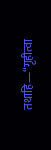तथाहि—“गृहीत्वा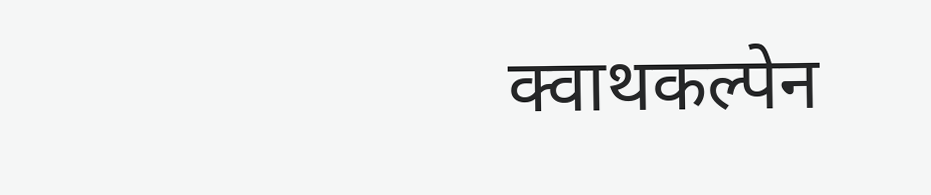क्वाथकल्पेन